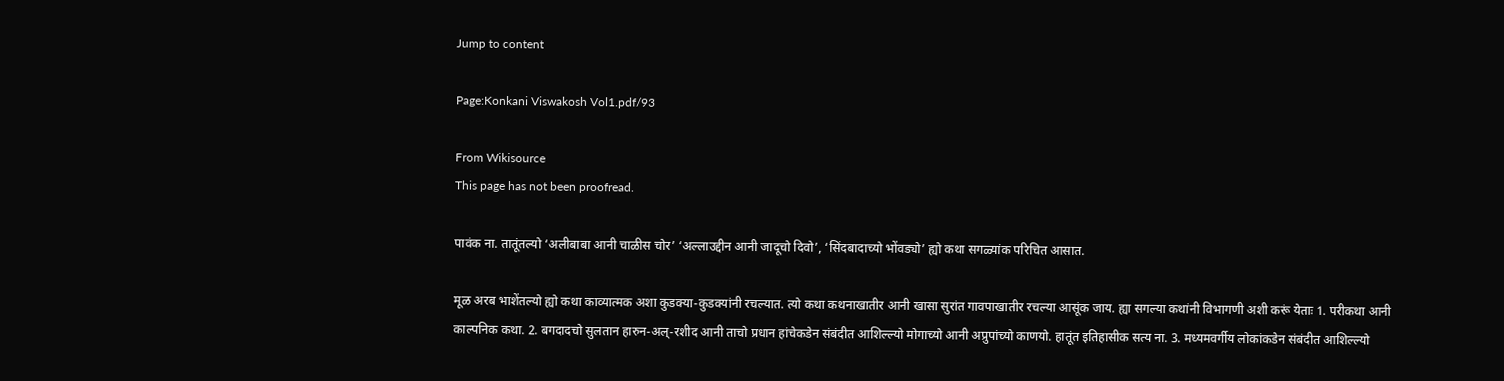Jump to content

Page:Konkani Viswakosh Vol1.pdf/93

From Wikisource
This page has not been proofread.

पावंक ना. तातूंतल्यो ‘अलीबाबा आनी चाळीस चोर’ ‘अल्लाउद्दीन आनी जादूचो दिवो’, ‘सिंदबादाच्यो भोंवड्यो’ ह्यो कथा सगळ्यांक परिचित आसात.

मूळ अरब भाशेंतल्यो ह्यो कथा काव्यात्मक अशा कुडक्या-कुडक्यांनी रचल्यात. त्यो कथा कथनाखातीर आनी खासा सुरांत गावपाखातीर रचल्या आसूंक जाय. ह्या सगल्या कथांनी विभागणी अशी करूं येताः 1. परीकथा आनी काल्पनिक कथा. 2. बगदादचो सुलतान हारुन-अल्-रशीद आनी ताचो प्रधान हांचेकडेन संबंदीत आशिल्ल्यो मोगाच्यो आनी अप्रुपांच्यो काणयो. हातूंत इतिहासीक सत्य ना. 3. मध्यमवर्गीय लोकांकडेन संबंदीत आशिल्ल्यो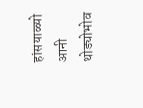हांसयाळ्यो आनी थोड्योभोव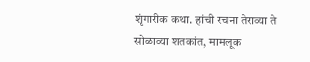शृंगारीक कथा. हांची रचना तेराव्या ते सोळाव्या शतकांत, मामलूक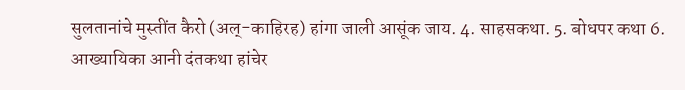सुलतानांचे मुस्तींत कैरो (अल्-काहिरह) हांगा जाली आसूंक जाय. 4. साहसकथा. 5. बोधपर कथा 6. आख्यायिका आनी दंतकथा हांचेर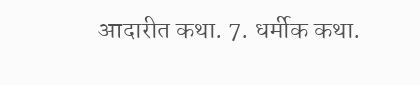आदारीत कथा. 7. धर्मीक कथा.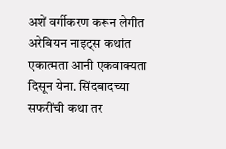अशें वर्गीकरण करून लेगीत अरेबियन नाइट्स कथांत एकात्मता आनी एकवाक्यता दिसून येना. सिंदबादच्या सफरींची कथा तर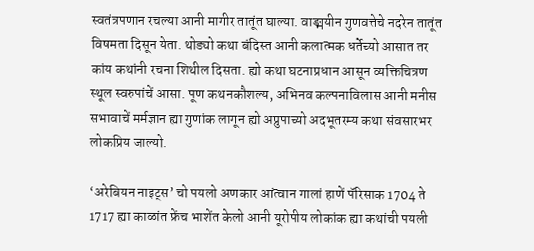स्वतंत्रपणान रचल्या आनी मागीर तातूंत घाल्या. वाङ्मयीन गुणवत्तेचे नदरेन तातूंत विषमता दिसून येता. थोड्यो कथा बंदिस्त आनी कलात्मक धर्तेच्यो आसात तर कांय कथांनी रचना शिथील दिसता. ह्यो कथा घटनाप्रधान आसून व्यक्तिचित्रण स्थूल स्वरुपांचें आसा. पूण कथनकौशल्य, अभिनव कल्पनाविलास आनी मनीस सभावाचें मर्मज्ञान ह्या गुणांक लागून ह्यो अप्रुपाच्यो अदभूतरम्य कथा संवसारभर लोकप्रिय जाल्यो.

‘अरेबियन नाइट्स’ चो पयलो अणकार आंत्वान गालां हाणें पॅरिसाक 1704 ते 1717 ह्या काळांत फ्रेंच भाशेंत केलो आनी यूरोपीय लोकांक ह्या कथांची पयली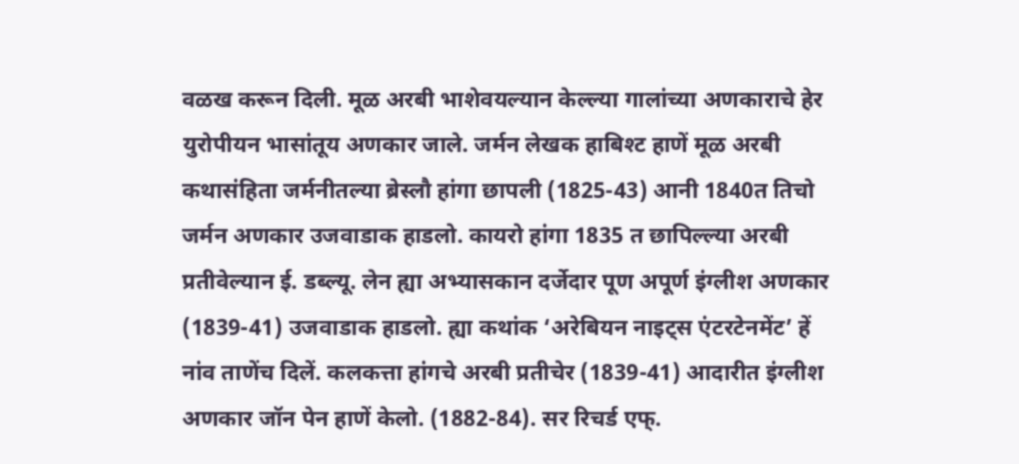वळख करून दिली. मूळ अरबी भाशेवयल्यान केल्ल्या गालांच्या अणकाराचे हेर युरोपीयन भासांतूय अणकार जाले. जर्मन लेखक हाबिश्ट हाणें मूळ अरबी कथासंहिता जर्मनीतल्या ब्रेस्लौ हांगा छापली (1825-43) आनी 1840त तिचो जर्मन अणकार उजवाडाक हाडलो. कायरो हांगा 1835 त छापिल्ल्या अरबी प्रतीवेल्यान ई. डब्ल्यू. लेन ह्या अभ्यासकान दर्जेदार पूण अपूर्ण इंग्लीश अणकार (1839-41) उजवाडाक हाडलो. ह्या कथांक ‘अरेबियन नाइट्स एंटरटेनमेंट’ हें नांव ताणेंच दिलें. कलकत्ता हांगचे अरबी प्रतीचेर (1839-41) आदारीत इंग्लीश अणकार जॉन पेन हाणें केलो. (1882-84). सर रिचर्ड एफ्.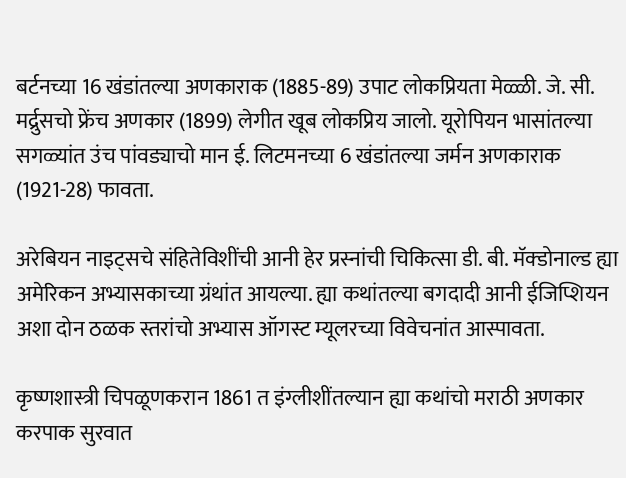बर्टनच्या 16 खंडांतल्या अणकाराक (1885-89) उपाट लोकप्रियता मेळ्ळी. जे. सी. मर्द्रुसचो फ्रेंच अणकार (1899) लेगीत खूब लोकप्रिय जालो. यूरोपियन भासांतल्या सगळ्यांत उंच पांवड्याचो मान ई. लिटमनच्या 6 खंडांतल्या जर्मन अणकाराक (1921-28) फावता.

अरेबियन नाइट्सचे संहितेविशींची आनी हेर प्रस्नांची चिकित्सा डी. बी. मॅक्डोनाल्ड ह्या अमेरिकन अभ्यासकाच्या ग्रंथांत आयल्या. ह्या कथांतल्या बगदादी आनी ईजिप्शियन अशा दोन ठळक स्तरांचो अभ्यास ऑगस्ट म्यूलरच्या विवेचनांत आस्पावता.

कृष्णशास्त्री चिपळूणकरान 1861 त इंग्लीशींतल्यान ह्या कथांचो मराठी अणकार करपाक सुरवात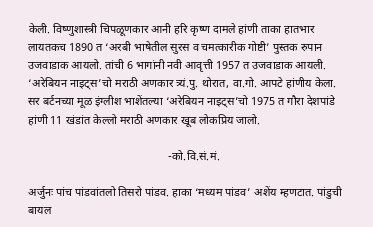केली. विष्णुशास्त्री चिपळूणकार आनी हरि कृष्ण दामले हांणी ताका हातभार लायतकच 1890 त ‘अरबी भाषेतील सुरस व चमत्कारीक गोष्टी’ पुस्तक रुपान उजवाडाक आयलो. तांची 6 भागांनी नवी आवृत्ती 1957 त उजवाडाक आयली. ‘अरेबियन नाइट्स’चो मराठी अणकार त्र्यं.पु. थोरात, वा.गो. आपटे हांणीय केला. सर बर्टनच्या मूळ इंग्लीश भाशेंतल्या ‘अरेबियन नाइट्स’चो 1975 त गौरा देशपांडे हांणी 11 खंडांत केल्लो मराठी अणकार खूब लोकप्रिय जालो.

                                                 -को.वि.सं.मं.

अर्जुनः पांच पांडवांतलो तिसरो पांडव. हाका ‘मध्यम पांडव’ अशेंय म्हणटात. पांडुची बायल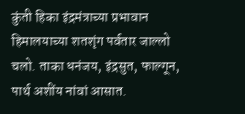कुंती हिका इंद्रमंत्राच्या प्रभावान हिमालयाच्या शतशृंग पर्वतार जाल्लो चलो. ताका धनंजय, इंद्रसुत, फाल्गून, पार्थ अशींय नांवां आसात.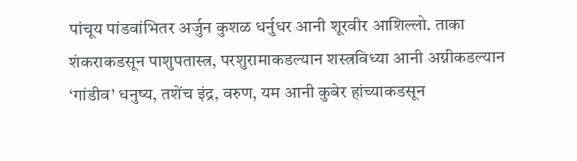पांचूय पांडवांभितर अर्जुन कुशळ धर्नुधर आनी शूरवीर आशिल्लो. ताका शंकराकडसून पाशुपतास्त्र, परशुरामाकडल्यान शस्त्रविध्या आनी अग्नीकडल्यान ‘गांडीव’ धनुष्य, तशेंच इंद्र, वरुण, यम आनी कुबेर हांच्याकडसून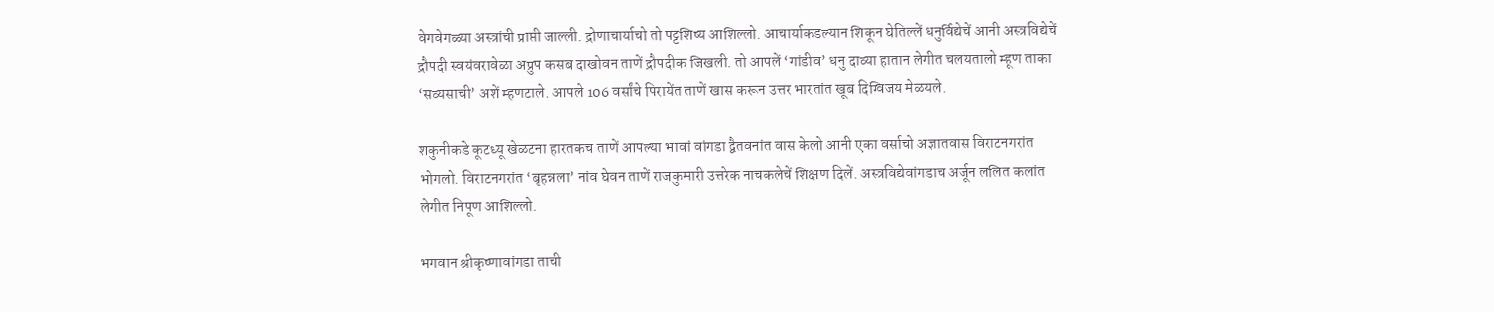वेगवेगळ्या अस्त्रांची प्राप्ती जाल्ली. द्रोणाचार्याचो तो पट्टशिष्य आशिल्लो. आचार्याकडल्यान शिकून घेतिल्लें धनुर्विद्येचें आनी अस्त्रविद्येचें द्रौपदी स्वयंवरावेळा अप्रुप कसब दाखोवन ताणें द्रौपदीक जिखली. तो आपलें ‘गांडीव’ धनु दाव्या हातान लेगीत चलयतालो म्हूण ताका ‘सव्यसाची’ अशें म्हणटाले. आपले 106 वर्सांचे पिरायेंत ताणें खास करून उत्तर भारतांत खूब दिग्विजय मेळयले.

शकुनीकडे कूटध्यू खेळटना हारतकच ताणें आपल्या भावां वांगडा द्वैतवनांत वास केलो आनी एका वर्साचो अज्ञातवास विराटनगरांत भोगलो. विराटनगरांत ‘बृहन्नला’ नांव घेवन ताणें राजकुमारी उत्तरेक नाचकलेचें शिक्षण दिलें. अस्त्रविद्येवांगडाच अर्जून ललित कलांत लेगीत निपूण आशिल्लो.

भगवान श्रीकृष्णावांगडा ताची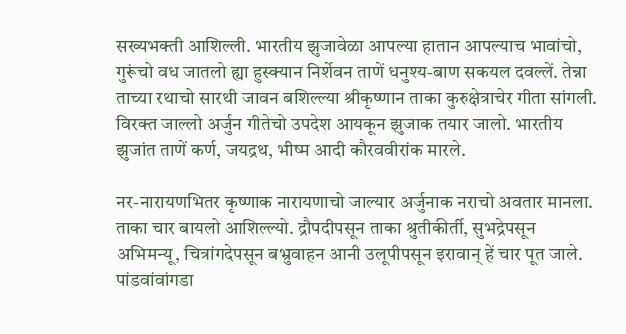सख्यभक्ती आशिल्ली. भारतीय झुजावेळा आपल्या हातान आपल्याच भावांचो, गुरूंचो वध जातलो ह्या हुस्क्यान निर्शेवन ताणें धनुश्य-बाण सकयल दवल्लें. तेन्ना ताच्या रथाचो सारथी जावन बशिल्ल्या श्रीकृष्णान ताका कुरुक्षेत्राचेर गीता सांगली. विरक्त जाल्लो अर्जुन गीतेचो उपदेश आयकून झुजाक तयार जालो. भारतीय झुजांत ताणें कर्ण, जयद्रथ, भीष्म आदी कौरववीरांक मारले.

नर-नारायणभितर कृष्णाक नारायणाचो जाल्यार अर्जुनाक नराचो अवतार मानला. ताका चार बायलो आशिल्ल्यो. द्रौपदीपसून ताका श्रुतीकीर्ती, सुभद्रेपसून अभिमन्यू, चित्रांगदेपसून बभ्रुवाहन आनी उलूपीपसून इरावान् हें चार पूत जाले. पांडवांवांगडा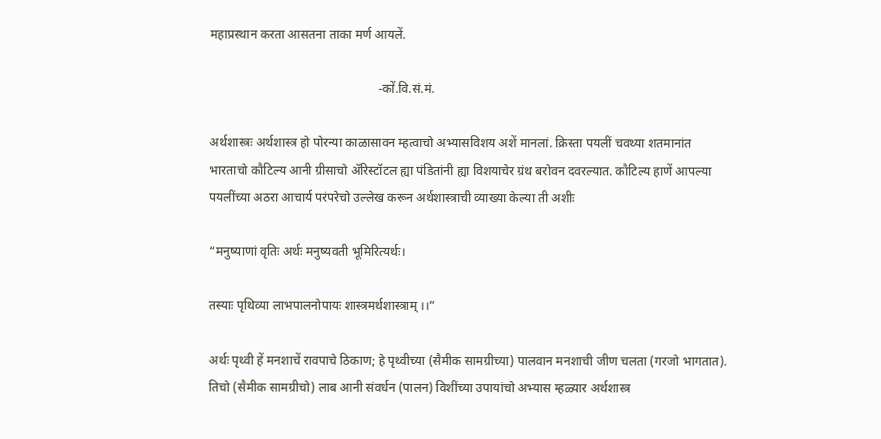महाप्रस्थान करता आसतना ताका मर्ण आयलें.

                                                      -कों.वि.सं.मं.

अर्थशास्त्रः अर्थशास्त्र हो पोरन्या काळासावन म्हत्वाचो अभ्यासविशय अशें मानलां. क्रिस्ता पयलीं चवथ्या शतमानांत भारताचो कौटिल्य आनी ग्रीसाचो ॲरिस्टॉटल ह्या पंडितांनी ह्या विशयाचेर ग्रंथ बरोवन दवरल्यात. कौटिल्य हाणें आपल्या पयलींच्या अठरा आचार्य परंपरेचो उल्लेख करून अर्थशास्त्राची व्याख्या केल्या ती अशीः

“मनुष्याणां वृतिः अर्थः मनुष्यवती भूमिरित्यर्थः।

तस्याः पृथिव्या लाभपालनोपायः शास्त्रमर्थशास्त्राम् ।।”

अर्थः पृथ्वी हें मनशाचें रावपाचे ठिकाण; हे पृथ्वीच्या (सैमीक सामग्रीच्या) पालवान मनशाची जीण चलता (गरजो भागतात). तिचो (सैमीक सामग्रीचो) लाब आनी संवर्धन (पालन) विशींच्या उपायांचो अभ्यास म्हळ्यार अर्थशास्त्र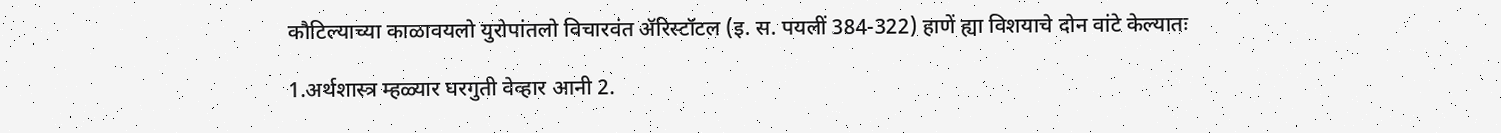कौटिल्याच्या काळावयलो युरोपांतलो विचारवंत ॲरिस्टॉटल (इ. स. पयलीं 384-322) हाणें ह्या विशयाचे दोन वांटे केल्यातः

1.अर्थशास्त्र म्हळ्यार घरगुती वेव्हार आनी 2.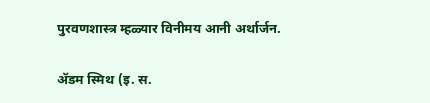पुरवणशास्त्र म्हळ्यार विनीमय आनी अर्थार्जन.

ॲडम स्मिथ (इ. स.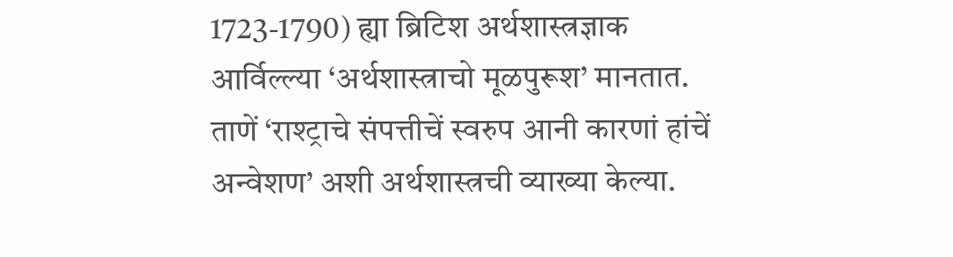1723-1790) ह्या ब्रिटिश अर्थशास्त्रज्ञाक आर्विल्ल्या ‘अर्थशास्त्राचो मूळपुरूश’ मानतात. ताणें ‘राश्ट्राचे संपत्तीचें स्वरुप आनी कारणां हांचें अन्वेशण’ अशी अर्थशास्त्रची व्याख्या केल्या.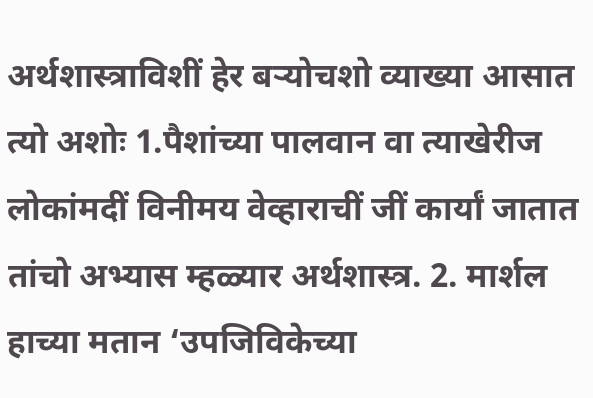अर्थशास्त्राविशीं हेर बऱ्योचशो व्याख्या आसात त्यो अशोः 1.पैशांच्या पालवान वा त्याखेरीज लोकांमदीं विनीमय वेव्हाराचीं जीं कार्यां जातात तांचो अभ्यास म्हळ्यार अर्थशास्त्र. 2. मार्शल हाच्या मतान ‘उपजिविकेच्या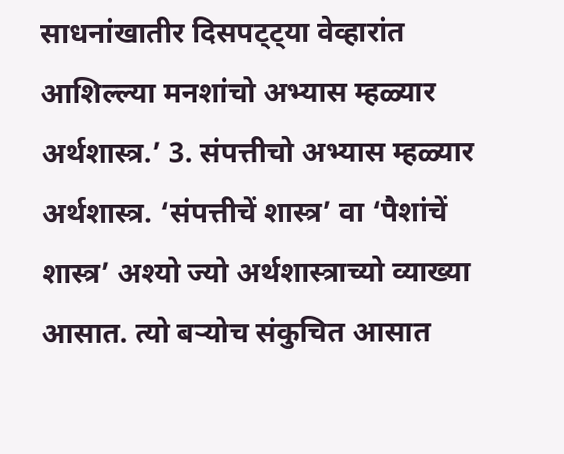साधनांखातीर दिसपट्ट्या वेव्हारांत आशिल्ल्या मनशांचो अभ्यास म्हळ्यार अर्थशास्त्र.’ 3. संपत्तीचो अभ्यास म्हळ्यार अर्थशास्त्र. ‘संपत्तीचें शास्त्र’ वा ‘पैशांचें शास्त्र’ अश्यो ज्यो अर्थशास्त्राच्यो व्याख्या आसात. त्यो बऱ्योच संकुचित आसात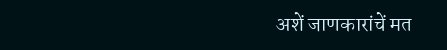अशें जाणकारांचें मत